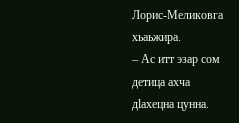Лорис-Меликовга хьаьжира.
– Ас итт эзар сом детица ахча дӏахецна цунна.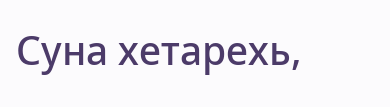Суна хетарехь,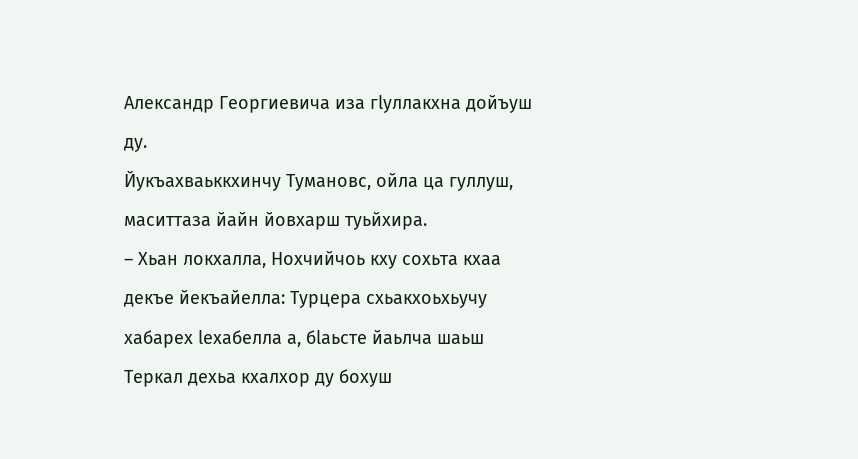Александр Георгиевича иза гӏуллакхна дойъуш ду.
Йукъахваьккхинчу Тумановс, ойла ца гуллуш, маситтаза йайн йовхарш туьйхира.
– Хьан локхалла, Нохчийчоь кху сохьта кхаа декъе йекъайелла: Турцера схьакхоьхьучу хабарех ӏехабелла а, бӏаьсте йаьлча шаьш Теркал дехьа кхалхор ду бохуш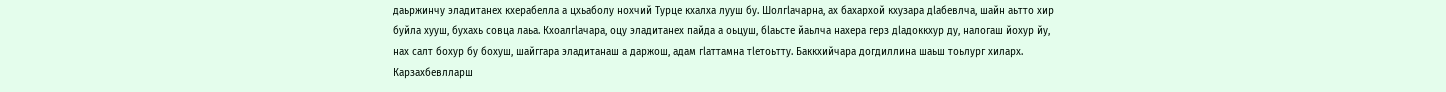даьржинчу эладитанех кхерабелла а цхьаболу нохчий Турце кхалха лууш бу. Шолгӏачарна, ах бахархой кхузара дӏабевлча, шайн аьтто хир буйла хууш, бухахь совца лаьа. Кхоалгӏачара, оцу эладитанех пайда а оьцуш, бӏаьсте йаьлча нахера герз дӏадоккхур ду, налогаш йохур йу, нах салт бохур бу бохуш, шайггара эладитанаш а даржош, адам гӏаттамна тӏетоьтту. Баккхийчара догдиллина шаьш тоьлург хиларх. Карзахбевлларш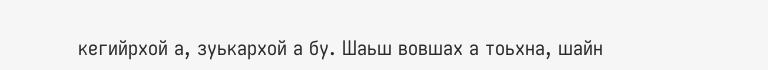кегийрхой а, зуькархой а бу. Шаьш вовшах а тоьхна, шайн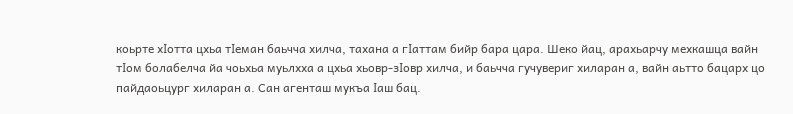коьрте хӏотта цхьа тӏеман баьчча хилча, тахана а гӏаттам бийр бара цара. Шеко йац, арахьарчу мехкашца вайн тӏом болабелча йа чоьхьа муьлхха а цхьа хьовр-зӏовр хилча, и баьчча гучувериг хиларан а, вайн аьтто бацарх цо пайдаоьцург хиларан а. Сан агенташ мукъа ӏаш бац.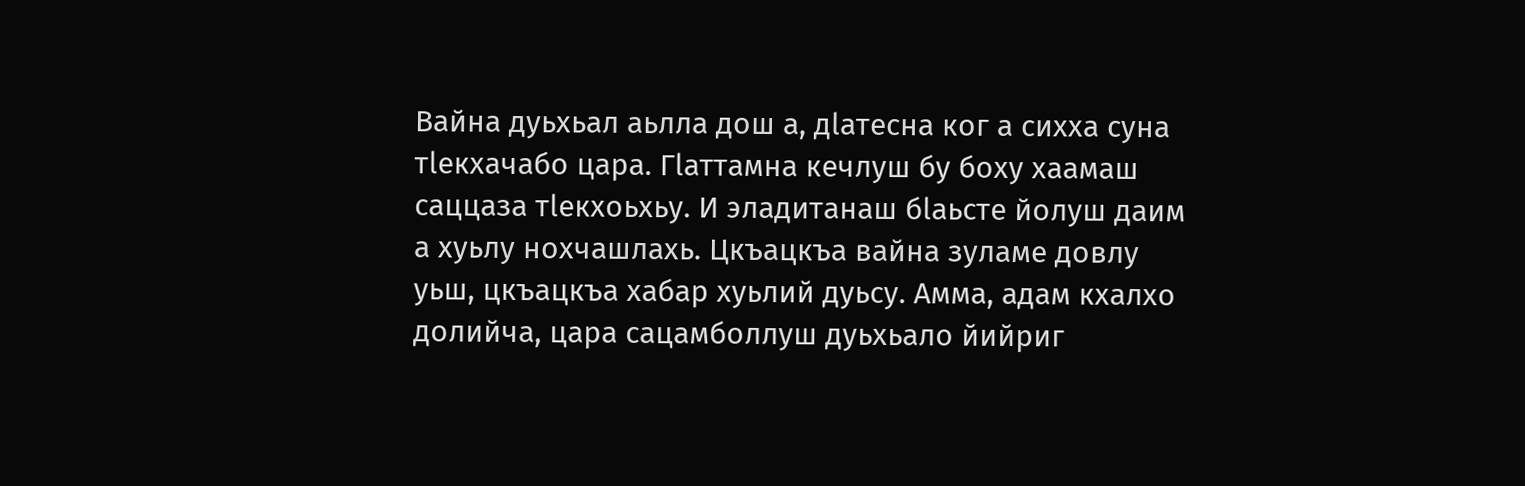Вайна дуьхьал аьлла дош а, дӏатесна ког а сихха суна тӏекхачабо цара. Гӏаттамна кечлуш бу боху хаамаш саццаза тӏекхоьхьу. И эладитанаш бӏаьсте йолуш даим а хуьлу нохчашлахь. Цкъацкъа вайна зуламе довлу уьш, цкъацкъа хабар хуьлий дуьсу. Амма, адам кхалхо долийча, цара сацамболлуш дуьхьало йийриг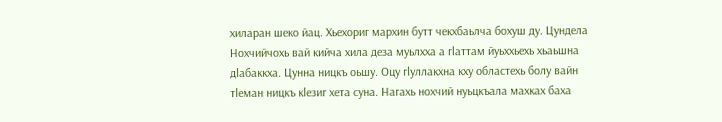хиларан шеко йац. Хьехориг мархин бутт чекхбаьлча бохуш ду. Цундела Нохчийчохь вай кийча хила деза муьлхха а гӏаттам йуьххьехь хьаьшна дӏабаккха. Цунна ницкъ оьшу. Оцу гӏуллакхна кху областехь болу вайн тӏеман ницкъ кӏезиг хета суна. Нагахь нохчий нуьцкъала махках баха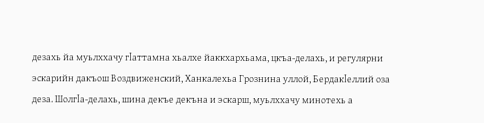дезахь йа муьлххачу гӏаттамна хьалхе йаккхархьама, цкъа-делахь, и регулярни эскарийн дакъош Воздвиженский, Ханкалехьа Грознина уллой, Бердакӏеллий оза деза. Шолгӏа-делахь, шина декъе декъна и эскарш, муьлххачу минотехь а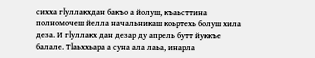сихха гӏуллакхдан бакъо а йолуш, къаьсттина полномочеш йелла начальникаш коьртехь болуш хила деза. И гӏуллакх дан дезар ду апрель бутт йуккъе балале. Тӏаьххьара а суна ала лаьа, инарла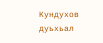Кундухов дуьхьал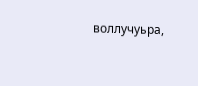воллучуьра,